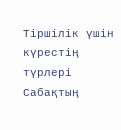Тіршілік үшін күрестің түрлері
Сабақтың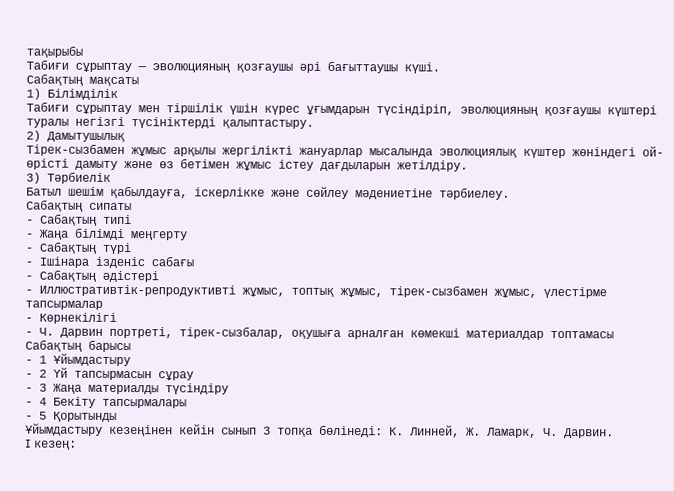тақырыбы
Табиғи сұрыптау — эволюцияның қозғаушы әрі бағыттаушы күші.
Сабақтың мақсаты
1) Білімділік
Табиғи сұрыптау мен тіршілік үшін күрес ұғымдарын түсіндіріп, эволюцияның қозғаушы күштері туралы негізгі түсініктерді қалыптастыру.
2) Дамытушылық
Тірек-сызбамен жұмыс арқылы жергілікті жануарлар мысалында эволюциялық күштер жөніндегі ой-өрісті дамыту және өз бетімен жұмыс істеу дағдыларын жетілдіру.
3) Тәрбиелік
Батыл шешім қабылдауға, іскерлікке және сөйлеу мәдениетіне тәрбиелеу.
Сабақтың сипаты
- Сабақтың типі
- Жаңа білімді меңгерту
- Сабақтың түрі
- Ішінара ізденіс сабағы
- Сабақтың әдістері
- Иллюстративтік-репродуктивті жұмыс, топтық жұмыс, тірек-сызбамен жұмыс, үлестірме тапсырмалар
- Көрнекілігі
- Ч. Дарвин портреті, тірек-сызбалар, оқушыға арналған көмекші материалдар топтамасы
Сабақтың барысы
- 1 Ұйымдастыру
- 2 Үй тапсырмасын сұрау
- 3 Жаңа материалды түсіндіру
- 4 Бекіту тапсырмалары
- 5 Қорытынды
Ұйымдастыру кезеңінен кейін сынып 3 топқа бөлінеді: К. Линней, Ж. Ламарк, Ч. Дарвин.
I кезең: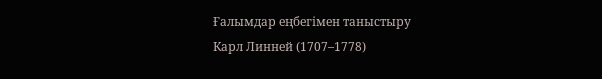Ғалымдар еңбегімен таныстыру
Карл Линней (1707–1778)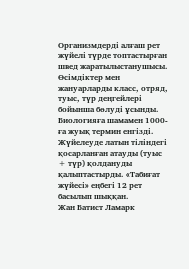Организмдерді алғаш рет жүйелі түрде топтастырған швед жаратылыстанушысы. Өсімдіктер мен жануарларды класс, отряд, туыс, түр деңгейлері бойынша бөлуді ұсынды. Биологияға шамамен 1000-ға жуық термин енгізді.
Жүйелеуде латын тіліндегі қосарланған атауды (туыс + түр) қолдануды қалыптастырды. «Табиғат жүйесі» еңбегі 12 рет басылып шыққан.
Жан Батист Ламарк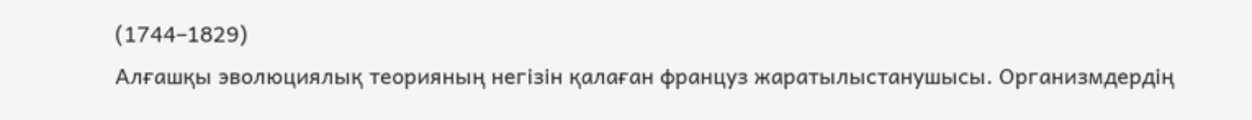(1744–1829)
Алғашқы эволюциялық теорияның негізін қалаған француз жаратылыстанушысы. Организмдердің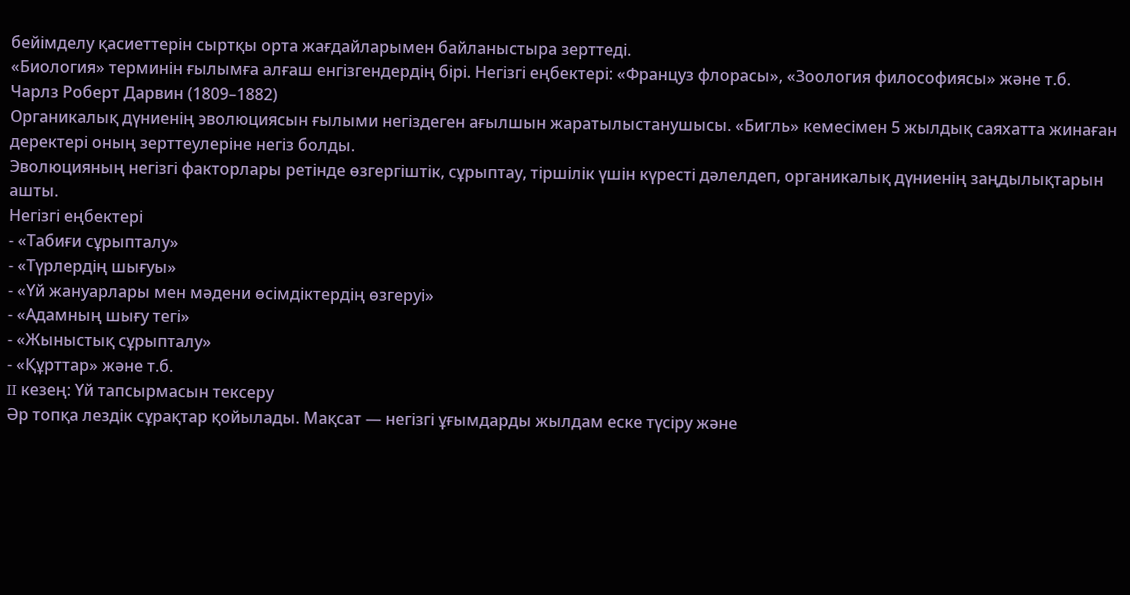бейімделу қасиеттерін сыртқы орта жағдайларымен байланыстыра зерттеді.
«Биология» терминін ғылымға алғаш енгізгендердің бірі. Негізгі еңбектері: «Француз флорасы», «Зоология философиясы» және т.б.
Чарлз Роберт Дарвин (1809–1882)
Органикалық дүниенің эволюциясын ғылыми негіздеген ағылшын жаратылыстанушысы. «Бигль» кемесімен 5 жылдық саяхатта жинаған деректері оның зерттеулеріне негіз болды.
Эволюцияның негізгі факторлары ретінде өзгергіштік, сұрыптау, тіршілік үшін күресті дәлелдеп, органикалық дүниенің заңдылықтарын ашты.
Негізгі еңбектері
- «Табиғи сұрыпталу»
- «Түрлердің шығуы»
- «Үй жануарлары мен мәдени өсімдіктердің өзгеруі»
- «Адамның шығу тегі»
- «Жыныстық сұрыпталу»
- «Құрттар» және т.б.
II кезең: Үй тапсырмасын тексеру
Әр топқа лездік сұрақтар қойылады. Мақсат — негізгі ұғымдарды жылдам еске түсіру және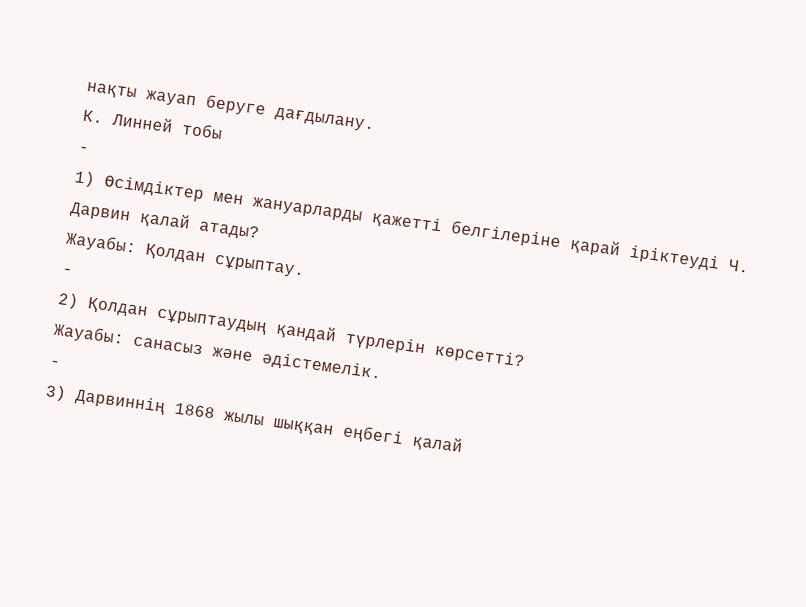нақты жауап беруге дағдылану.
К. Линней тобы
-
1) Өсімдіктер мен жануарларды қажетті белгілеріне қарай іріктеуді Ч. Дарвин қалай атады?
Жауабы: Қолдан сұрыптау.
-
2) Қолдан сұрыптаудың қандай түрлерін көрсетті?
Жауабы: санасыз және әдістемелік.
-
3) Дарвиннің 1868 жылы шыққан еңбегі қалай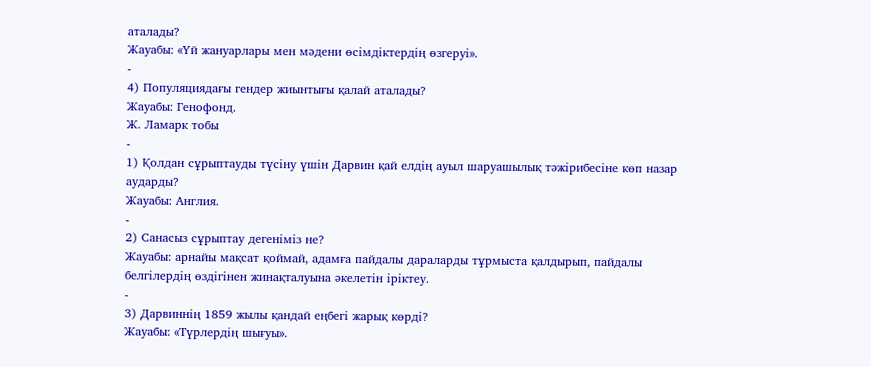аталады?
Жауабы: «Үй жануарлары мен мәдени өсімдіктердің өзгеруі».
-
4) Популяциядағы гендер жиынтығы қалай аталады?
Жауабы: Генофонд.
Ж. Ламарк тобы
-
1) Қолдан сұрыптауды түсіну үшін Дарвин қай елдің ауыл шаруашылық тәжірибесіне көп назар аударды?
Жауабы: Англия.
-
2) Санасыз сұрыптау дегеніміз не?
Жауабы: арнайы мақсат қоймай, адамға пайдалы дараларды тұрмыста қалдырып, пайдалы белгілердің өздігінен жинақталуына әкелетін іріктеу.
-
3) Дарвиннің 1859 жылы қандай еңбегі жарық көрді?
Жауабы: «Түрлердің шығуы».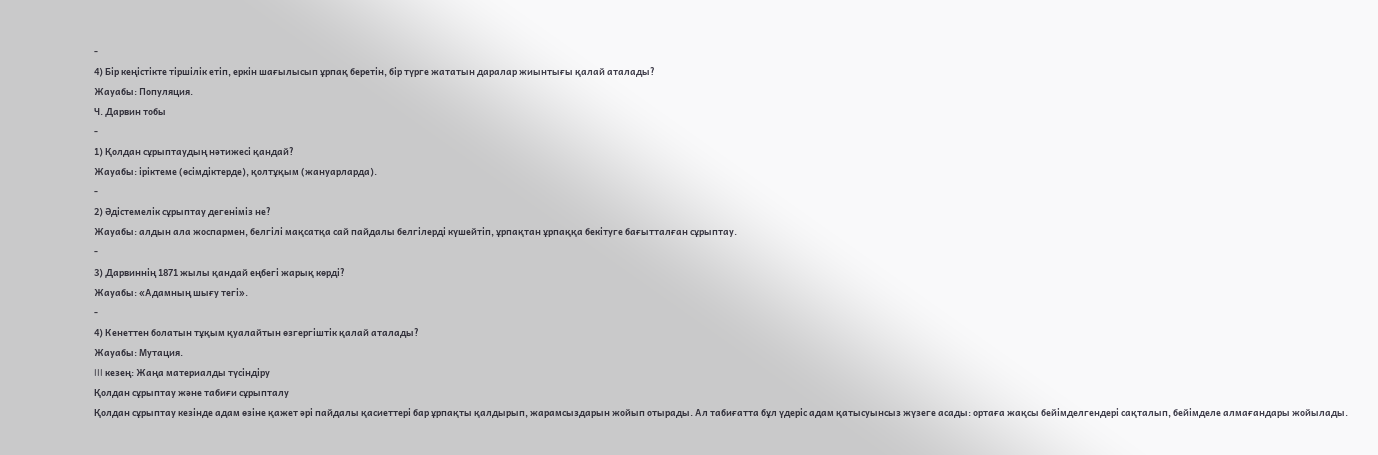-
4) Бір кеңістікте тіршілік етіп, еркін шағылысып ұрпақ беретін, бір түрге жататын даралар жиынтығы қалай аталады?
Жауабы: Популяция.
Ч. Дарвин тобы
-
1) Қолдан сұрыптаудың нәтижесі қандай?
Жауабы: іріктеме (өсімдіктерде), қолтұқым (жануарларда).
-
2) Әдістемелік сұрыптау дегеніміз не?
Жауабы: алдын ала жоспармен, белгілі мақсатқа сай пайдалы белгілерді күшейтіп, ұрпақтан ұрпаққа бекітуге бағытталған сұрыптау.
-
3) Дарвиннің 1871 жылы қандай еңбегі жарық көрді?
Жауабы: «Адамның шығу тегі».
-
4) Кенеттен болатын тұқым қуалайтын өзгергіштік қалай аталады?
Жауабы: Мутация.
III кезең: Жаңа материалды түсіндіру
Қолдан сұрыптау және табиғи сұрыпталу
Қолдан сұрыптау кезінде адам өзіне қажет әрі пайдалы қасиеттері бар ұрпақты қалдырып, жарамсыздарын жойып отырады. Ал табиғатта бұл үдеріс адам қатысуынсыз жүзеге асады: ортаға жақсы бейімделгендері сақталып, бейімделе алмағандары жойылады.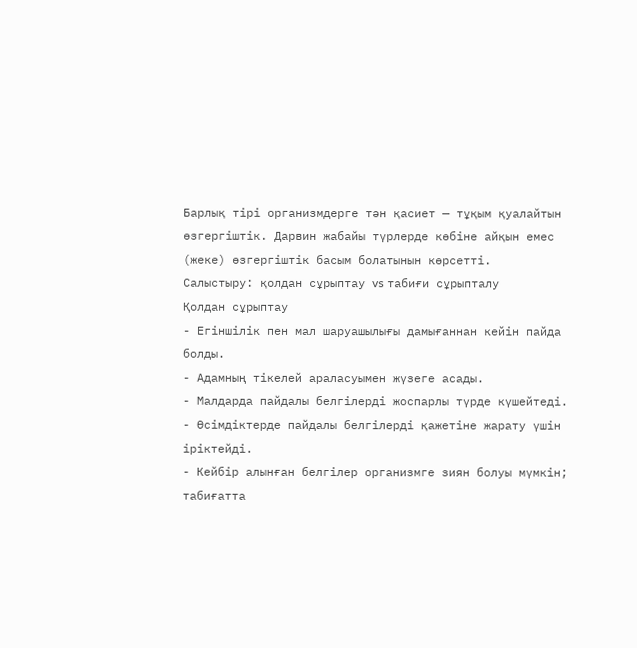Барлық тірі организмдерге тән қасиет — тұқым қуалайтын өзгергіштік. Дарвин жабайы түрлерде көбіне айқын емес (жеке) өзгергіштік басым болатынын көрсетті.
Салыстыру: қолдан сұрыптау vs табиғи сұрыпталу
Қолдан сұрыптау
- Егіншілік пен мал шаруашылығы дамығаннан кейін пайда болды.
- Адамның тікелей араласуымен жүзеге асады.
- Малдарда пайдалы белгілерді жоспарлы түрде күшейтеді.
- Өсімдіктерде пайдалы белгілерді қажетіне жарату үшін іріктейді.
- Кейбір алынған белгілер организмге зиян болуы мүмкін; табиғатта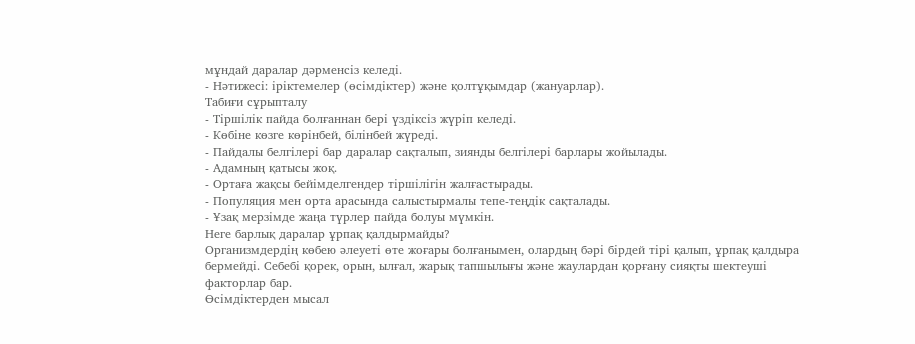мұндай даралар дәрменсіз келеді.
- Нәтижесі: іріктемелер (өсімдіктер) және қолтұқымдар (жануарлар).
Табиғи сұрыпталу
- Тіршілік пайда болғаннан бері үздіксіз жүріп келеді.
- Көбіне көзге көрінбей, білінбей жүреді.
- Пайдалы белгілері бар даралар сақталып, зиянды белгілері барлары жойылады.
- Адамның қатысы жоқ.
- Ортаға жақсы бейімделгендер тіршілігін жалғастырады.
- Популяция мен орта арасында салыстырмалы тепе-теңдік сақталады.
- Ұзақ мерзімде жаңа түрлер пайда болуы мүмкін.
Неге барлық даралар ұрпақ қалдырмайды?
Организмдердің көбею әлеуеті өте жоғары болғанымен, олардың бәрі бірдей тірі қалып, ұрпақ қалдыра бермейді. Себебі қорек, орын, ылғал, жарық тапшылығы және жаулардан қорғану сияқты шектеуші факторлар бар.
Өсімдіктерден мысал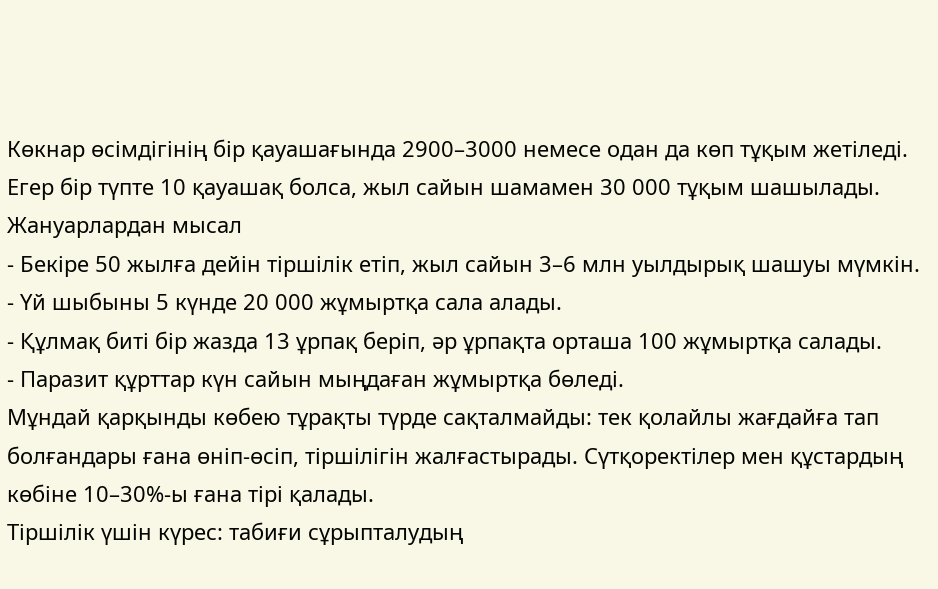Көкнар өсімдігінің бір қауашағында 2900–3000 немесе одан да көп тұқым жетіледі. Егер бір түпте 10 қауашақ болса, жыл сайын шамамен 30 000 тұқым шашылады.
Жануарлардан мысал
- Бекіре 50 жылға дейін тіршілік етіп, жыл сайын 3–6 млн уылдырық шашуы мүмкін.
- Үй шыбыны 5 күнде 20 000 жұмыртқа сала алады.
- Құлмақ биті бір жазда 13 ұрпақ беріп, әр ұрпақта орташа 100 жұмыртқа салады.
- Паразит құрттар күн сайын мыңдаған жұмыртқа бөледі.
Мұндай қарқынды көбею тұрақты түрде сақталмайды: тек қолайлы жағдайға тап болғандары ғана өніп-өсіп, тіршілігін жалғастырады. Сүтқоректілер мен құстардың көбіне 10–30%-ы ғана тірі қалады.
Тіршілік үшін күрес: табиғи сұрыпталудың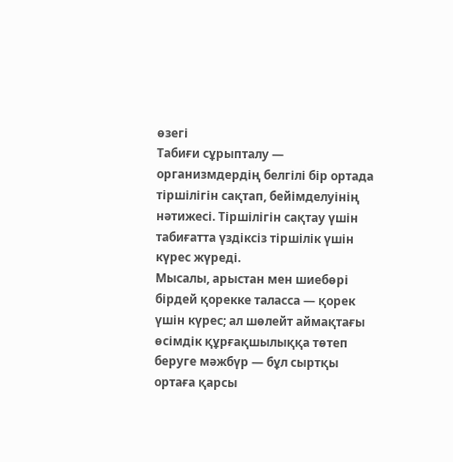өзегі
Табиғи сұрыпталу — организмдердің белгілі бір ортада тіршілігін сақтап, бейімделуінің нәтижесі. Тіршілігін сақтау үшін табиғатта үздіксіз тіршілік үшін күрес жүреді.
Мысалы, арыстан мен шиебөрі бірдей қорекке таласса — қорек үшін күрес; ал шөлейт аймақтағы өсімдік құрғақшылыққа төтеп беруге мәжбүр — бұл сыртқы ортаға қарсы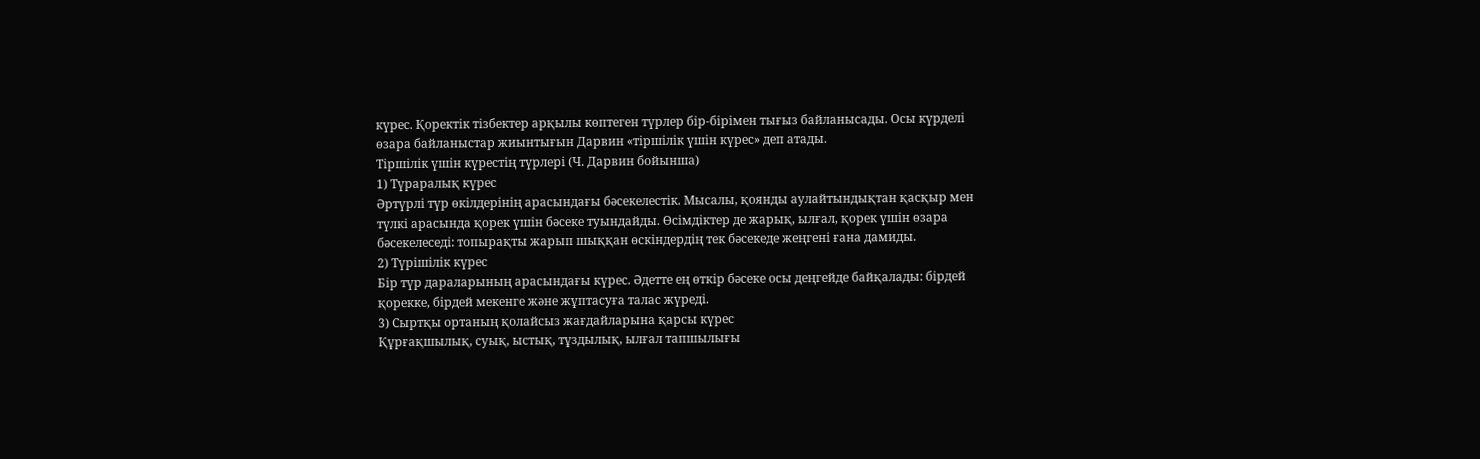күрес. Қоректік тізбектер арқылы көптеген түрлер бір-бірімен тығыз байланысады. Осы күрделі өзара байланыстар жиынтығын Дарвин «тіршілік үшін күрес» деп атады.
Тіршілік үшін күрестің түрлері (Ч. Дарвин бойынша)
1) Түраралық күрес
Әртүрлі түр өкілдерінің арасындағы бәсекелестік. Мысалы, қоянды аулайтындықтан қасқыр мен түлкі арасында қорек үшін бәсеке туындайды. Өсімдіктер де жарық, ылғал, қорек үшін өзара бәсекелеседі: топырақты жарып шыққан өскіндердің тек бәсекеде жеңгені ғана дамиды.
2) Түрішілік күрес
Бір түр дараларының арасындағы күрес. Әдетте ең өткір бәсеке осы деңгейде байқалады: бірдей қорекке, бірдей мекенге және жұптасуға талас жүреді.
3) Сыртқы ортаның қолайсыз жағдайларына қарсы күрес
Құрғақшылық, суық, ыстық, тұздылық, ылғал тапшылығы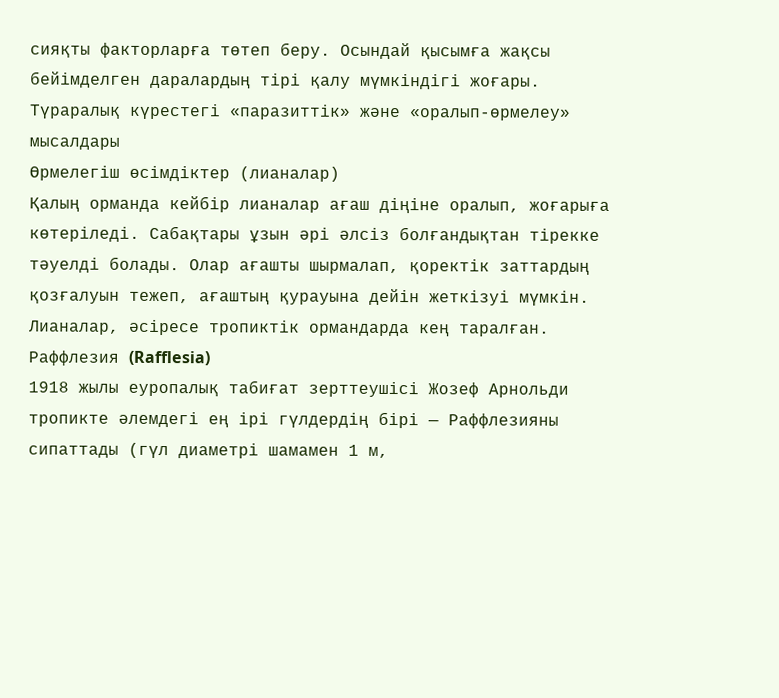сияқты факторларға төтеп беру. Осындай қысымға жақсы бейімделген даралардың тірі қалу мүмкіндігі жоғары.
Түраралық күрестегі «паразиттік» және «оралып-өрмелеу» мысалдары
Өрмелегіш өсімдіктер (лианалар)
Қалың орманда кейбір лианалар ағаш діңіне оралып, жоғарыға көтеріледі. Сабақтары ұзын әрі әлсіз болғандықтан тірекке тәуелді болады. Олар ағашты шырмалап, қоректік заттардың қозғалуын тежеп, ағаштың қурауына дейін жеткізуі мүмкін. Лианалар, әсіресе тропиктік ормандарда кең таралған.
Раффлезия (Rafflesia)
1918 жылы еуропалық табиғат зерттеушісі Жозеф Арнольди тропикте әлемдегі ең ірі гүлдердің бірі — Раффлезияны сипаттады (гүл диаметрі шамамен 1 м,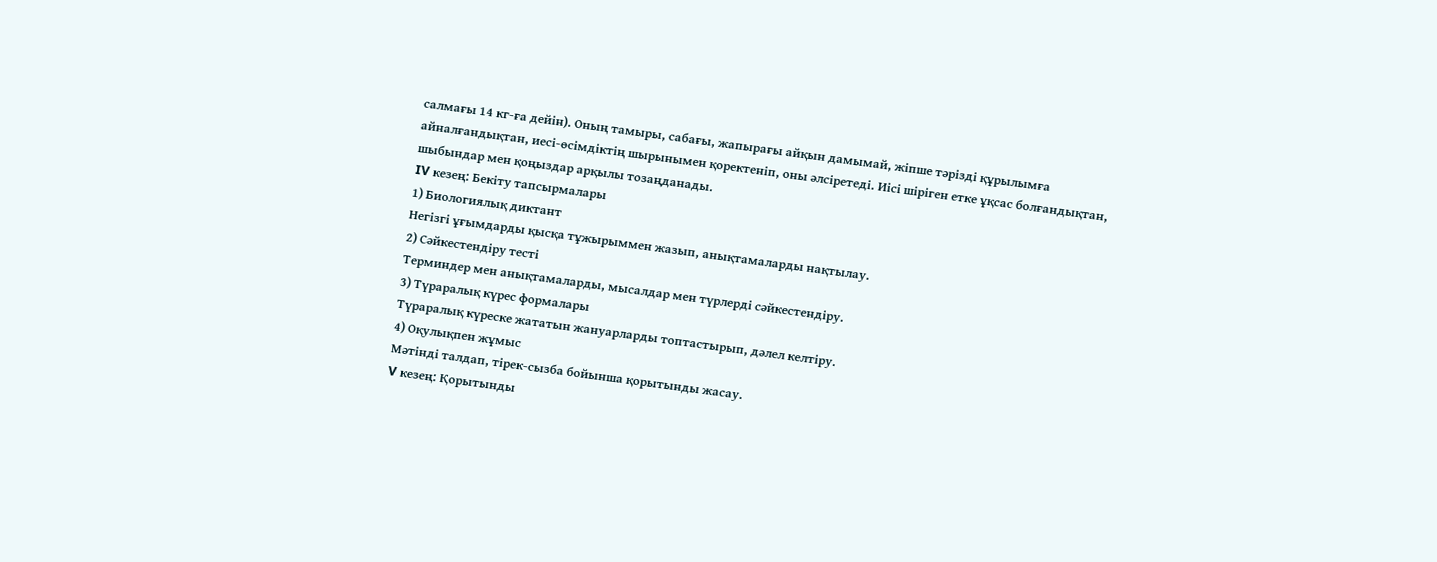салмағы 14 кг-ға дейін). Оның тамыры, сабағы, жапырағы айқын дамымай, жіпше тәрізді құрылымға айналғандықтан, иесі-өсімдіктің шырынымен қоректеніп, оны әлсіретеді. Иісі шіріген етке ұқсас болғандықтан, шыбындар мен қоңыздар арқылы тозаңданады.
IV кезең: Бекіту тапсырмалары
1) Биологиялық диктант
Негізгі ұғымдарды қысқа тұжырыммен жазып, анықтамаларды нақтылау.
2) Сәйкестендіру тесті
Терминдер мен анықтамаларды, мысалдар мен түрлерді сәйкестендіру.
3) Түраралық күрес формалары
Түраралық күреске жататын жануарларды топтастырып, дәлел келтіру.
4) Оқулықпен жұмыс
Мәтінді талдап, тірек-сызба бойынша қорытынды жасау.
V кезең: Қорытынды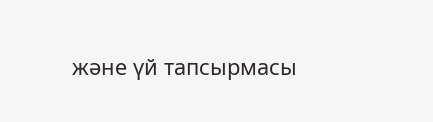және үй тапсырмасы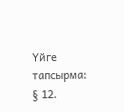Үйге тапсырма: § 12.